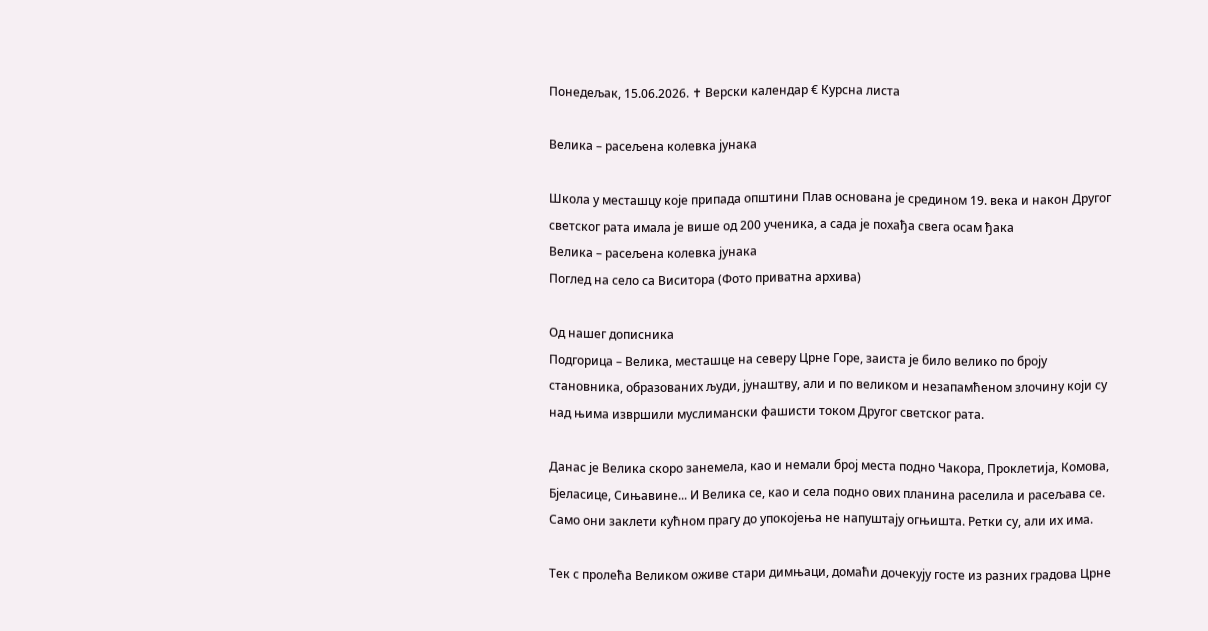Понедељак, 15.06.2026. ✝ Верски календар € Курсна листа

Велика – расељена колевка јунака

Школа у месташцу које припада општини Плав основана је средином 19. века и након Другог светског рата имала је више од 200 ученика, а сада је похађа свега осам ђака
Велика – расељена колевка јунака
Поглед на село са Виситора (Фото приватна архива)

Од нашег дописника
Подгорица – Велика, месташце на северу Црне Горе, заиста је било велико по броју становника, образованих људи, јунаштву, али и по великом и незапамћеном злочину који су над њима извршили муслимански фашисти током Другог светског рата.

Данас је Велика скоро занемела, као и немали број места подно Чакора, Проклетија, Комова, Бјеласице, Сињавине... И Велика се, као и села подно ових планина раселила и расељава се. Само они заклети кућном прагу до упокојења не напуштају огњишта. Ретки су, али их има.

Тек с пролећа Великом оживе стари димњаци, домаћи дочекују госте из разних градова Црне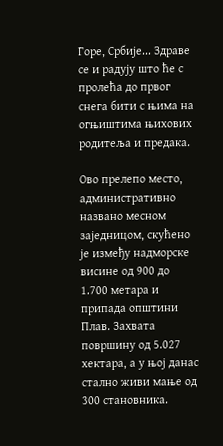Горе, Србије... Здраве се и радују што ће с пролећа до првог снега бити с њима на огњиштима њихових родитеља и предака.

Ово прелепо место, административно названо месном заједницом, скућено је између надморске висине од 900 до 1.700 метара и припада општини Плав. Захвата површину од 5.027 хектара, а у њој данас стално живи мање од 300 становника.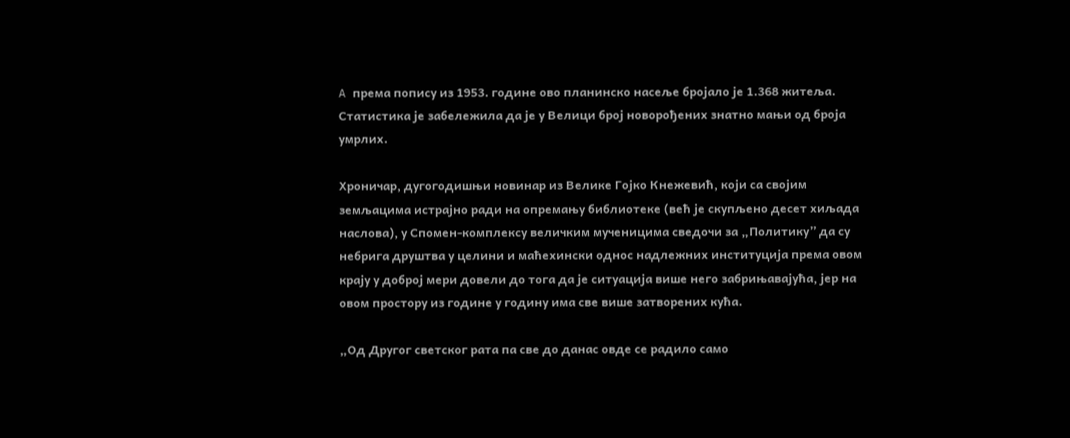A према попису из 1953. године ово планинско насеље бројало је 1.368 житеља. Статистика је забележила да је у Велици број новорођених знатно мањи од броја умрлих.

Хроничар, дугогодишњи новинар из Велике Гојко Кнежевић, који са својим земљацима истрајно ради на опремању библиотеке (већ је скупљено десет хиљада наслова), у Спомен-комплексу величким мученицима сведочи за „Политику” да су небрига друштва у целини и маћехински однос надлежних институција према овом крају у доброј мери довели до тога да је ситуација више него забрињавајућа, јер на овом простору из године у годину има све више затворених кућа.

„Од Другог светског рата па све до данас овде се радило само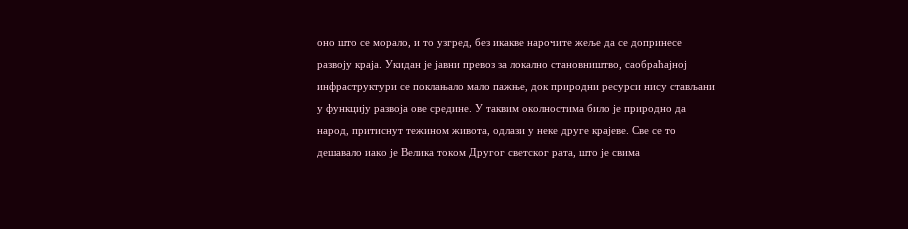оно што се морало, и то узгред, без икакве нарочите жеље да се допринесе развоју краја. Укидан је јавни превоз за локално становништво, саобраћајној инфраструктури се поклањало мало пажње, док природни ресурси нису стављани у функцију развоја ове средине. У таквим околностима било је природно да народ, притиснут тежином живота, одлази у неке друге крајеве. Све се то дешавало иако је Велика током Другог светског рата, што је свима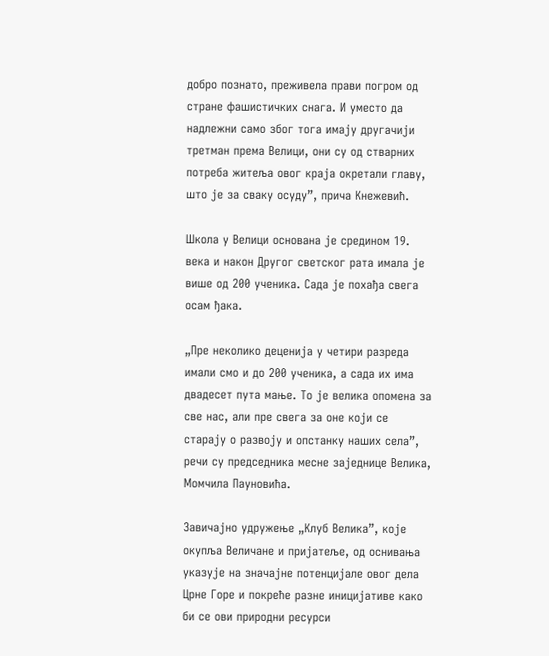добро познато, преживела прави погром од стране фашистичких снага. И уместо да надлежни само због тога имају другачији третман према Велици, они су од стварних потреба житеља овог краја окретали главу, што је за сваку осуду”, прича Кнежевић.

Школа у Велици основана је средином 19. века и након Другог светског рата имала је више од 200 ученика. Сада је похађа свега осам ђака.

„Пре неколико деценија у четири разреда имали смо и до 200 ученика, а сада их има двадесет пута мање. То је велика опомена за све нас, али пре свега за оне који се старају о развоју и опстанку наших села”, речи су председника месне заједнице Велика, Момчила Пауновића.

Завичајно удружење „Клуб Велика”, које окупља Величане и пријатеље, од оснивања указује на значајне потенцијале овог дела Црне Горе и покреће разне иницијативе како би се ови природни ресурси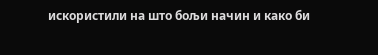искористили на што бољи начин и како би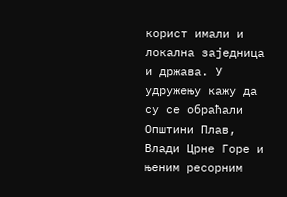корист имали и локална заједница и држава. У удружењу кажу да су се обраћали Општини Плав, Влади Црне Горе и њеним ресорним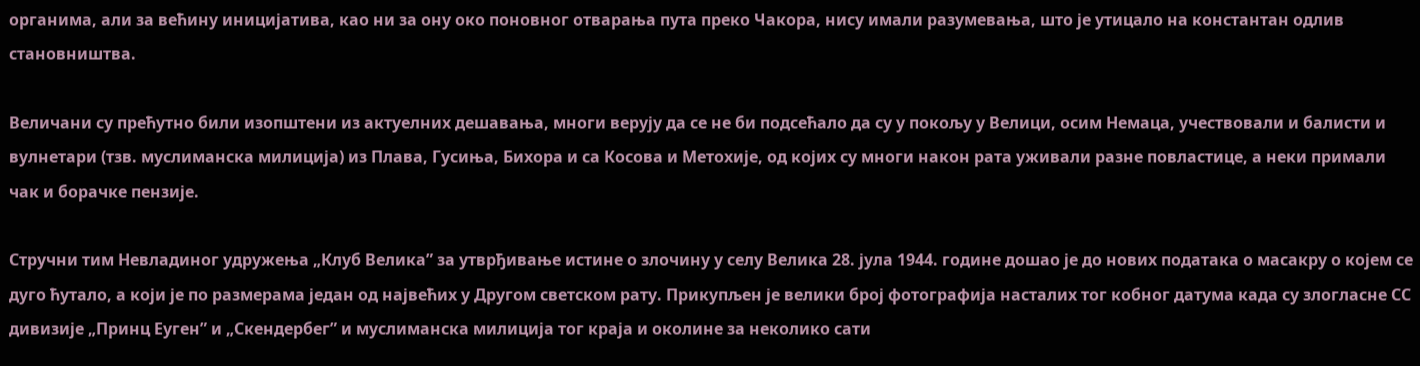органима, али за већину иницијатива, као ни за ону око поновног отварања пута преко Чакора, нису имали разумевања, што је утицало на константан одлив становништва.

Величани су прећутно били изопштени из актуелних дешавања, многи верују да се не би подсећало да су у покољу у Велици, осим Немаца, учествовали и балисти и вулнетари (тзв. муслиманска милиција) из Плава, Гусиња, Бихора и са Косова и Метохије, од којих су многи након рата уживали разне повластице, а неки примали чак и борачке пензије.

Стручни тим Невладиног удружења „Клуб Велика” за утврђивање истине о злочину у селу Велика 28. јула 1944. године дошао је до нових података о масакру о којем се дуго ћутало, а који је по размерама један од највећих у Другом светском рату. Прикупљен је велики број фотографија насталих тог кобног датума када су злогласне СС дивизије „Принц Еуген” и „Скендербег” и муслиманска милиција тог краја и околине за неколико сати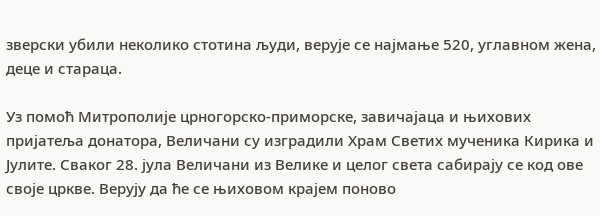зверски убили неколико стотина људи, верује се најмање 520, углавном жена, деце и стараца.

Уз помоћ Митрополије црногорско-приморске, завичајаца и њихових пријатеља донатора, Величани су изградили Храм Светих мученика Кирика и Јулите. Сваког 28. јула Величани из Велике и целог света сабирају се код ове своје цркве. Верују да ће се њиховом крајем поново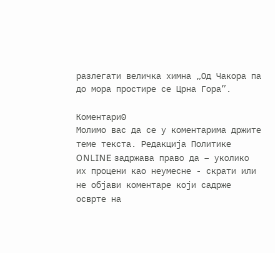разлегати величка химна „Од Чакора па до мора простире се Црна Гора”.

Коментари0
Молимо вас да се у коментарима држите теме текста. Редакција Политике ONLINE задржава право да – уколико их процени као неумесне - скрати или не објави коментаре који садрже осврте на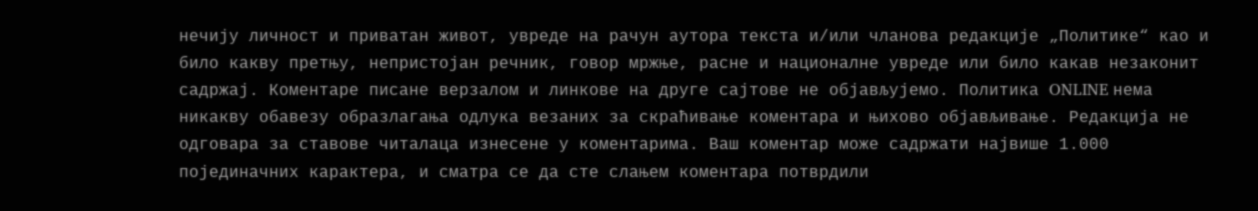нечију личност и приватан живот, увреде на рачун аутора текста и/или чланова редакције „Политике“ као и било какву претњу, непристојан речник, говор мржње, расне и националне увреде или било какав незаконит садржај. Коментаре писане верзалом и линкове на друге сајтове не објављујемо. Политика ONLINE нема никакву обавезу образлагања одлука везаних за скраћивање коментара и њихово објављивање. Редакција не одговара за ставове читалаца изнесене у коментарима. Ваш коментар може садржати највише 1.000 појединачних карактера, и сматра се да сте слањем коментара потврдили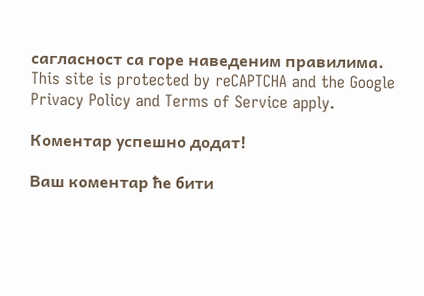сагласност са горе наведеним правилима.
This site is protected by reCAPTCHA and the Google Privacy Policy and Terms of Service apply.

Комeнтар успeшно додат!

Ваш комeнтар ћe бити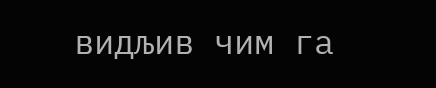видљив чим га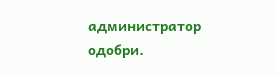администратор одобри.